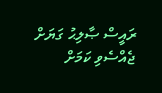ރައީސް ޞާލިޙު ގަޔަށް ޖެއްސެވި ކަމަށް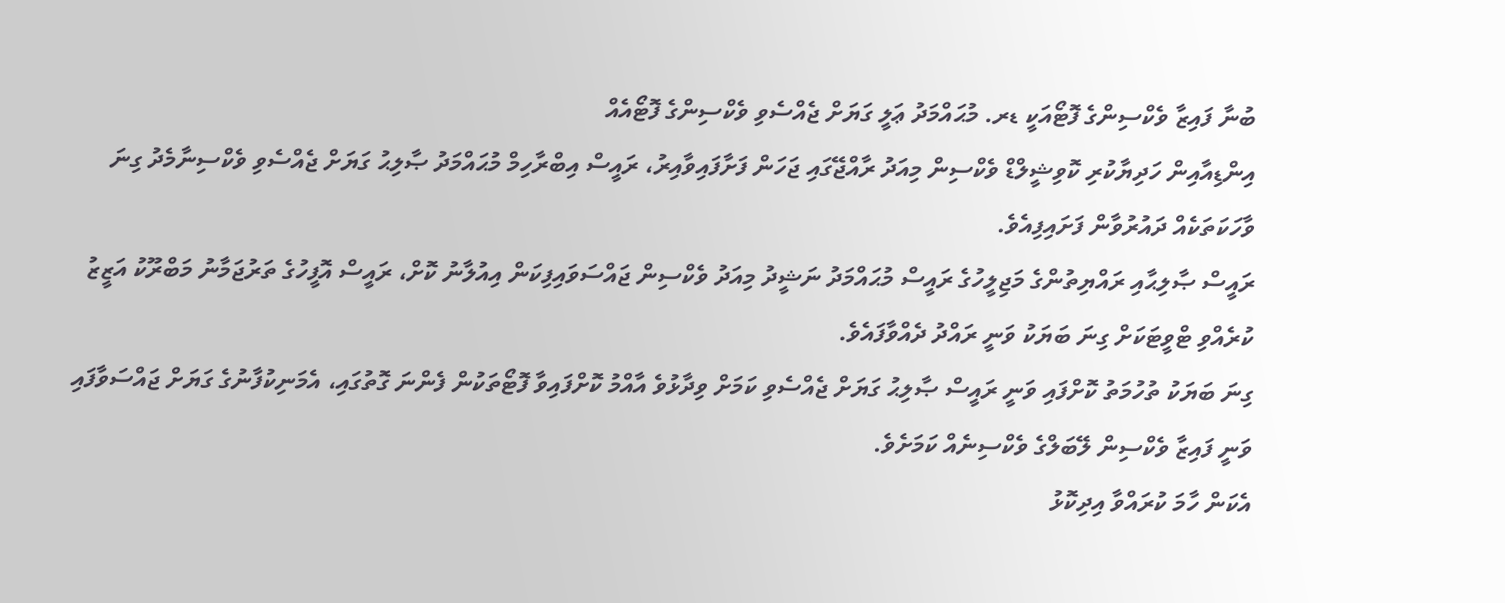ބުނާ ފައިޒާ ވެކްސިންގެ ފޮޓޯއަކީ ޑރ. މުޙައްމަދު ޢަލީ ގަޔަށް ޖެއްސެވި ވެކްސިންގެ ފޮޓޯއެއް
އިންޑިއާއިން ހަދިޔާކުރި ކޮވިޝީލްޑް ވެކްސިން މިއަދު ރާއްޖޭގައި ޖަހަން ފަށާފައިވާއިރު، ރައީސް އިބްރާހިމް މުޙައްމަދު ޞާލިޙު ގަޔަށް ޖެއްސެވި ވެކްސިނާމެދު ގިނަ ވާހަކަތަކެއް ދައުރުވާން ފަށައިފިއެވެ.
ރައީސް ޞާލިޙާއި ރައްޔިތުންގެ މަޖިލީހުގެ ރައީސް މުޙައްމަދު ނަޝީދު މިއަދު ވެކްސިން ޖައްސަވައިފިކަން އިއުލާނު ކޮށް، ރައީސް އޮފީހުގެ ތަރުޖަމާނު މަބްރޫކު އަޒީޒު ކުރެއްވި ޓްވީޓަކަށް ގިނަ ބަޔަކު ވަނީ ރައްދު ދެއްވާފައެވެ.
ގިނަ ބަޔަކު ތުހުމަތު ކޮށްފައި ވަނީ ރައީސް ޞާލިޙު ގަޔަށް ޖެއްސެވި ކަމަށް ވިދާޅުވެ އާއްމު ކޮށްފައިވާ ފޮޓޯތަކުން ފެންނަ ގޮތުގައި، އެމަނިކުފާނުގެ ގަޔަށް ޖައްސަވާފައި ވަނީ ފައިޒާ ވެކްސިން ލޭބަލްގެ ވެކްސިނެއް ކަމަށެވެ.
އެކަން ހާމަ ކުރައްވާ އިދިކޮޅު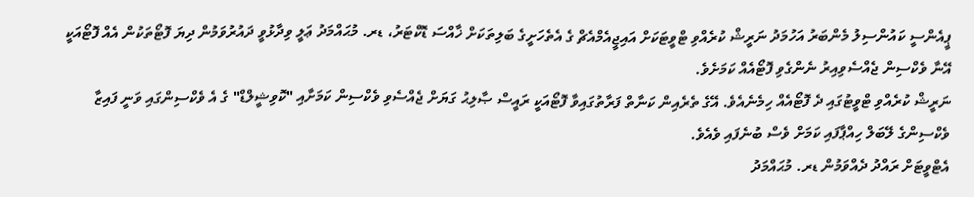ޕީއެންސީ ކައުންސިލު މެންބަރު އަހުމަދު ނަރީޝް ކުރެއްވި ޓްވީޓަކަށް އައިޖީއެމްއެޗް ގެ އެތެހަށީގެ ބަލިތަކަށް ޚާއްސަ ޑޮކްޓަރު، ޑރ. މުޙައްމަދު ޢަލީ ވިދާޅުވީ ދައުރުވަމުން ދިޔަ ފޮޓޯތަކުން އެއް ފޮޓޯއަކީ އޭނާ ވެކްސިން ޖެއްސެވިއިރު ނެންގެވި ފޮޓޯއެއް ކަމަށެވެ.
ނަރީޝް ކުރެއްވި ޓްވީޓުގައި ދެ ފޮޓޯއެއް ހިމެނެއެވެ. އޭގެ ތެރެއިން ކަނާތް ފަރާތުގައިވާ ފޮޓޯއަކީ ރައީސް ޞާލިޙު ގަޔަށް ޖެއްސެވި ވެކްސިން ކަމަށާއި "ކޮވިޝީލްޑް" ގެ އެ ވެކްސިންގައި ވަނީ ފައިޒާ ވެކްސިންގެ ލޭބަލް ހިއްޕާފައި ކަމަށް ވެސް ބުނެފައި ވެއެވެ.
އެޓްވީޓަށް ރައްދު ދެއްވަމުން ޑރ. މުޙައްމަދު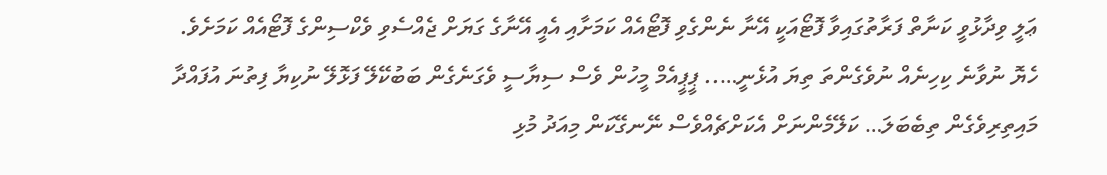ޢަލީ ވިދާޅުވީ ކަނާތް ފަރާތުގައިވާ ފޮޓޯއަކީ އޭނާ ނެންގެވި ފޮޓޯއެއް ކަމަށާއި އެއީ އޭނާގެ ގަޔަށް ޖެއްސެވި ވެކްސިންގެ ފޮޓޯއެއް ކަމަށެވެ.
ހެޔޮ ނުވާނެ ކިހިނެއް ނުވެގެންތަ ތިޔަ އުޅެނީ….. ޕީޕީއެމް މީހުން ވެސް ސިޔާސީ ވެގަނެގެން ބަބުކޭލޭ ފަޅޮލޭ ނުކިޔާ ފިތުނަ އުފައްދާ މައިތިރިވެގެން ތިބެބަލަ… ކަލޭމެންނަށް އެކަށްޗެއްވެސް ނޭނގޭކަން މިއަދު މުޅި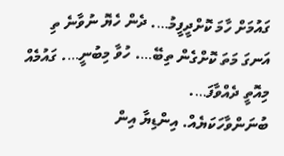ގައުމަށް ހާމަ ކޮށްދީފީމު…. ދެން ހެޔޮ ނުވާނެ ތި އަނގަ މަތަ ކޮށްގެން ތިބޭ…. ހުވާ މިބުނީ…. ގައުމެއް މިއޮތީ ދެއްވާފަ….
ބުނަންވާހަކަޔެއް. އިންޑިޔާ އިން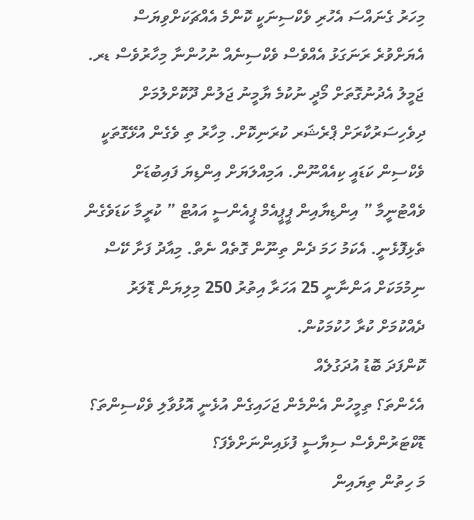މިހަރު ގެނައްސަ އެހުރި ވެކްސިނަކީ ކޮންމެ އެއްޗަކަށްވިޔަސް އެޔަށްވުރެ ރަނަގަޅު އެއްވެސް ވެކްސިނެއް ނުހުންނާ މިހާރުވެސް ޑރ. ޖަމީލު އެދުނުގޮތަށް މޯދީ ނުކުމެ ޔާމީނު ޖަލުން ދޫކޮށްލުމަށް ދިވެހިސަރުކާރަށް ޕްރެޝަރ ކުރަނިކޮށް. މިހާރު ތި ވެގެން އުޅޭގޮތަކީ ވެކްސިން ކަޑައީ ކިއެއްނޫން. އަމިއްލަޔަށް އިންޑިޔަ ފައިބުޑަށް ވެއްޓުނީމާ ” އިންޑިޔާއިން ޕީޕީއެމް ޕީއެންސީ އައުޓް ” ކުރީމާ ކަޑަވެގެން ތެޅިފޮޅެނީ. އެކަމު ހަމަ ދެން ތިނޫން ގޮތެއް ނެތް. މިއާދު ފަށާ ކޭސް ނިމުމަކަށް އަންނާނީ 25 އަހަރާ އިތުރު 250 މިލިޔަން ޑޮލަރު ދެއްކުމަށް ކުރާ ހުކުމަކުން.
ކޮންފަދަ ބޮޑު އުދަގުލެއް
އެހެންތަ؟ ތިމީހުން އެންމެން ޖަހައިގެން އުޅެނީ އޮޅުވާލި ވެކްސިންތަ؟ ޑޮކްޓަރުންވެސް ސިޔާސީ ފުޅައިންނަށްވެފަ؟
މަ ހިތުން ތިޔައިން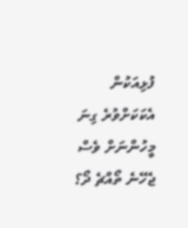ފުޅިއަކުން އެކަކަށްވުރެ ގިނަ މީހުންނަށް ވެސް ޖެހޭނެ ތޯއްޗެ ދޯ؟